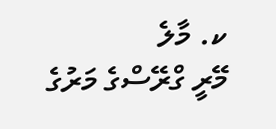ކ. މާލެ
މޭރީ ގްރޭސްގެ މަރުގެ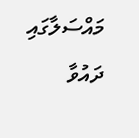މައްސަލާގައި ދައުވާ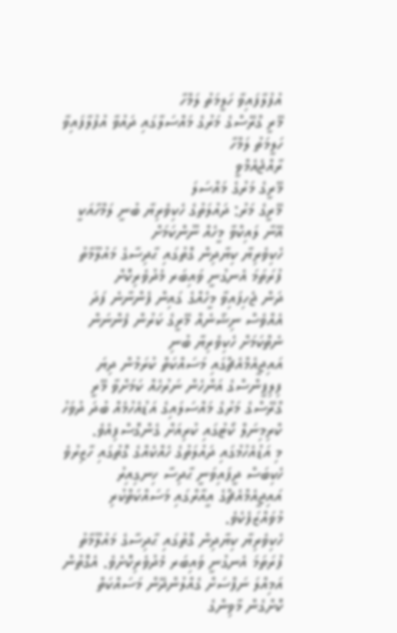އުފުލާފައިވާ ހަލީމަތު ލަމްހާ
މޭރީ ގްރޭސްގެ މަރުގެ މައްސަލާގައި ދައުވާ އުފުލާފައިވާ ހަލީމަތު ލަމްހާ
ރާއްޖެއެމްވީ
މޭރީގެ މަރުގެ މައްސަލަ
މޭރީގެ މަރު: ދައުލަތުގެ ހެކިވެރިޔާ ބުނީ ލަމްހާއަކީ އޭނާ ލައިކްވާ މީހެއް ނޫންކަމަށް
ހެކިވެރިޔާ ކިޔާދިން ގޮތުގައި ޙާދިސާގެ މައުލޫމާތު ފުރަތަމަ އެނގުނީ ވައިބަރ މެދުވެރިކޮށް
ދަން ޖެހިފައިވާ މީހެއްގެ ގައިން ފެންނާނެ ފަދަ އެއްވެސް ނިޝާނެއް މޭރީގެ ކަރުން ފެންނަން ނެތްކަމަށް ހެކިވެރިޔާ ބުނި
އައިޖީއެމްއެޗްގައި މަސައްކަތް ކުރަމުން ދިޔަ ފިލިޕީންސްގެ އަންހެން ނަރުހެއް ކަމަށްވާ މޭރީ ގްރޭސްގެ މަރުގެ މައްސަލައިގެ އަޑުއެހުމެއް ބުދަ ދުވަހު ކްރިމިނަލް ކޯޓުގައި ކުރިއަށް ގެންގޮސްފިއެވެ.
މި އަޑުއެހުމުގައި ދައުލަތުގެ ހެއްކެއްގެ ގޮތުގައި ހާޒިރުވެ ހެކިބަސް ދީފައިވަނީ ޙާދިސާ ހިނގިއިރު އައިޖީއެމްއެޗްގެ އީއާރްގައި މަސައްކަތްކުރި މުވައްޒަފެކެވެ.
ހެކިވެރިޔާ ކިޔާދިން ގޮތުގައި ޙާދިސާގެ މައުލޫމާތު ފުރަތަމަ އެނގުނީ ވައިބަރ މެދުވެރިކޮށެވެ. އެގޮތުން އަމިއްލަ ނަފްސަށް ގެއްލުންދޭން މަސައްކަތް ކޮށްގެން މާވިންގެ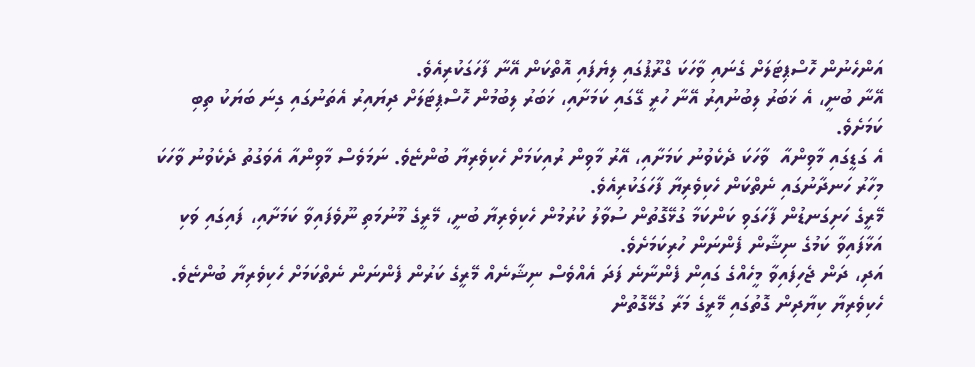އަންހެނުން ހޮސްޕިޓަލަށް ގެނައި ވާހަކަ ގްރޫޕުގައި ލިޔެފައި އޮތްކަން އޭނާ ފާހަގަކުރިއެވެ.
އޭނާ ބުނީ، އެ ޚަބަރު ލިބުނުއިރު އޭނާ ހުރީ ގޭގައި ކަމަށާއި، ޚަބަރު ލިބުމުން ހޮސްޕިޓަލަށް ދިޔައިރު އެތަނުގައި ގިނަ ބަޔަކު ތިބި ކަމަށެވެ.
އެ ގަޑީގައި މާވިންއާ  ވާހަކަ ދެކެވުނު ކަމަށާއި، އޭރު މާވިން ރުއިކަމަށް ހެކިވެރިޔާ ބުންޏެވެ. ނަމަވެސް މާވިންއާ އެވަގުތު ދެކެވުނު ވާހަކަ މިހާރު ހަނދާނުގައި ނެތްކަން ހެކިވެރިޔާ ފާހަގަކުރިއެވެ.
މޭރީގެ ހަށިގަނޑުން ފާހަގަވި ކަންކަމާ ގުޅޭގޮތުން ސުވާލު ކުރުމުން ހެކިވެރިޔާ ބުނީ، މޭރީގެ މޫނުމަތި ނޫވެފައިވާ ކަމަށާއި، ފައިގައި ވަކި އަޅާފައިވާ ކަމުގެ ނިޝާން ފެންނަން ހުރިކަމަށެވެ.
އަދި، ދަން ޖެހިފައިވާ މީހެއްގެ ގައިން ފެންނާނެ ފަދަ އެއްވެސް ނިޝާނެއް މޭރީގެ ކަރުން ފެންނަން ނެތްކަމަށް ހެކިވެރިޔާ ބުންޏެވެ.
ހެކިވެރިޔާ ކިޔާދިން ގޮތުގައި މޭރީގެ މަރާ ގުޅޭގޮތުން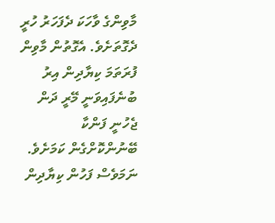މާވިންގެ ވާހަކަ ދެފަހަރު ހުރީ ދެގޮތަށެވެ. އެގޮތުން މާވިން ފުރަތަމަ ކިޔާދިން އިރު ބުނެފައިވަނީ މޭރީ ދަން ޖެހުނީ ފަންކާ ބޭނުންކޮށްގެން ކަމަށެވެ. ނަމަވެސް ފަހުން ކިޔާދިން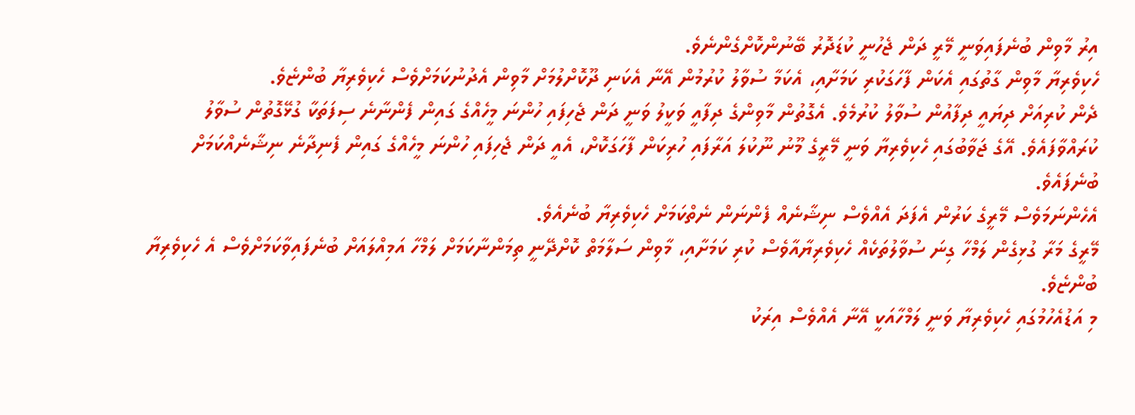އިރު މާވިން ބުނެފައިވަނީ މޭރީ ދަން ޖެހުނީ ކުޑަދޮރު ބޭނުންކޮށްގެންނެވެ.
ހެކިވެރިޔާ މާވިން ގާތުގައި އެކަން ފާހަގަކުރި ކަމަށާއި، އެކަމާ ސުވާލު ކުރުމުން އޭނާ އެކަނި ދޫކޮށްލުމަށް މާވިން އެދުނުކަމަށްވެސް ހެކިވެރިޔާ ބުންޏެވެ.
ދެން ކުރިއަށް ދިޔައީ ދިފާއުން ސުވާލު ކުރުމެވެ. އެގޮތުން މާވިންގެ ދިފާއީ ވަކީލު ވަނީ ދަން ޖެހިފައި ހުންނަ މީހެއްގެ ގައިން ފެންނާނެ ސިފަތަކާ ގުޅޭގޮތުން ސުވާލު ކުރައްވާފައެވެ. އޭގެ ޖަވާބުގައި ހެކިވެރިޔާ ވަނީ މޭރީގެ މޫނު ނޫކުލަ އަރާފައި ހުރިކަން ފާހަގަކޮށް، އެއީ ދަން ޖެހިފައި ހުންނަ މީހެއްގެ ގައިން ފެނިދާނެ ނިޝާނެއްކަމަށް ބުނެފައެވެ.
އެހެންނަމަވެސް މޭރީގެ ކަރުން އެފަދަ އެއްވެސް ނިޝާނެއް ފެންނަން ނެތްކަމަށް ހެކިވެރިޔާ ބުނެއެވެ.
މޭރީގެ މަރާ ގުޅިގެން ލަމްހާ ގިނަ ސުވާލުތަކެއް ހެކިވެރިޔާއާވެސް ކުރި ކަމަށާއި، މާވިން ސަލާމަތް ކޮށްދޭނީ ތިމަންނާކަމަށް ލަމްހާ އަމިއްލައަށް ބުނެފައިވާކަމަށްވެސް އެ ހެކިވެރިޔާ ބުންޏެވެ.
މި އަޑުއެހުމުގައި ހެކިވެރިޔާ ވަނީ ލަމްހާއަކީ އޭނާ އެއްވެސް އިރަކު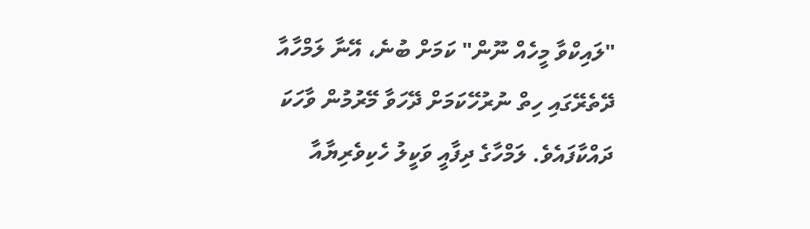"ލައިކްވާ މީހެއް ނޫން" ކަމަށް ބުނެ، އޭނާ ލަމްހާއާ ދޭތެރޭގައި ހިތް ނުރުހޭކަމަށް ދޭހަވާ މޭރުމުން ވާހަކަ ދައްކާފައެވެ. ލަމްހާގެ ދިފާއީ ވަކީލު ހެކިވެރިޔާއާ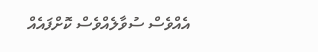އެއްވެސް ސުވާލެއްވެސް ކޮށްފައެއް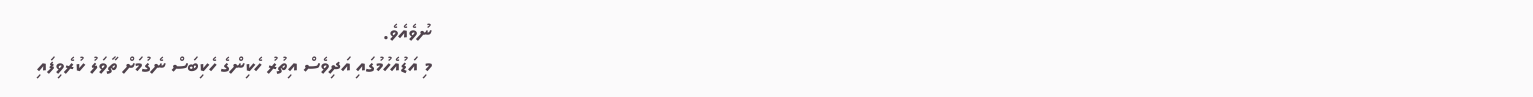ނުވެއެވެ.
މި އަޑުއެހުމުގައި އަދިވެސް އިތުރު ހެކިންގެ ހެކިބަސް ނެގުމަށް ތާވަލު ކުރެވިފައި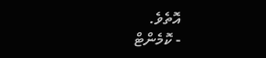އޮތެވެ.
- ކޮމެންޓް